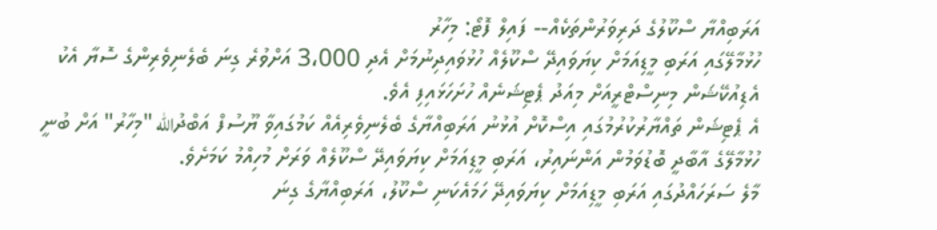އަރަބިއްޔާ ސްކޫލުގެ ދަރިވަރުންތަކެއް-- ފައިލް ފޮޓޯ: މިހާރު
ހުޅުމާލޭގައި އަރަބި މީޑިއަމަށް ކިޔަވައިދޭ ސްކޫލެއް ހުޅުވައިދިނުމަށް އެދި 3،000 އަށްވުރެ ގިނަ ބެލެނިވެރިންގެ ސޮޔާ އެކު އެޑިއުކޭޝަން މިނިސްޓްރީއަށް މިއަދު ޕެޓިޝަނެއް ހުށަހަޅައިފި އެވެ.
އެ ޕެޓިޝަން ތައްޔާރުކުރުމުގައި އިސްކޮށް އުޅުނު އަރަބިއްޔާގެ ބެލެނިވެރިއެއް ކަމުގައިވާ ޔޫސުފް އަބްދުالله "މިހާރު" އަށް ބުނީ ހުޅުމާލޭގެ އާބާދީ ބޮޑުވަމުން އަންނައިރު، އަރަބި މީޑިއަމަށް ކިޔަވައިދޭ ސްކޫލެއް ވަރަށް މުހިއްމު ކަމަށެވެ.
މާލެ ސަރަހައްދުގައި އަރަބި މީޑިއަމަށް ކިޔަވައިދޭ ހަމައެކަނި ސްކޫލު، އަރަބިއްޔާގެ ގިނަ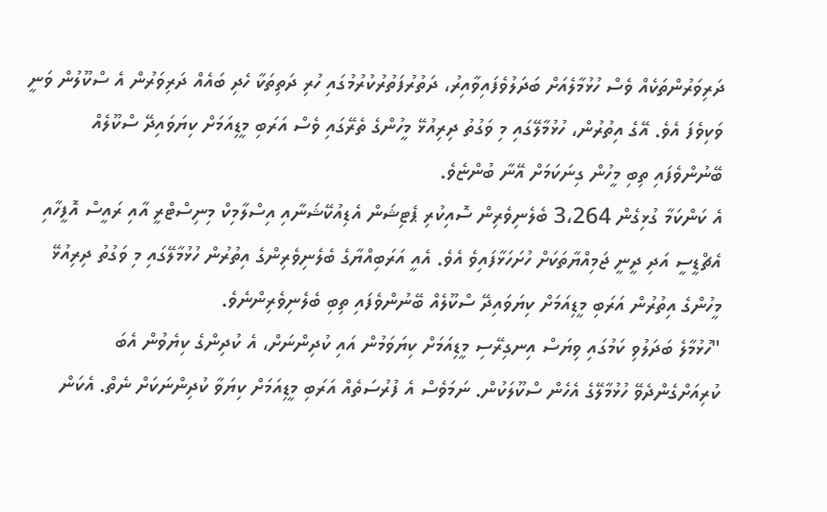ދަރިވަރުންތަކެއް ވެސް ހުޅުމާލެއަށް ބަދަލުވެފައިވާއިރު، ދަތުރުފަތުރުކުރުމުގައި ހުރި ދަތިތަކާ ހެދި ބައެއް ދަރިވަރުން އެ ސްކޫލުން ވަނީ ވަކިވެފަ އެވެ. އޭގެ އިތުރުން، ހުޅުމާލޭގައި މި ވަގުތު ދިރިއުޅޭ މީހުންގެ ތެރޭގައި ވެސް އަރަބި މީޑިއަމަށް ކިޔަވައިދޭ ސްކޫލެއް ބޭނުންވެފައި ތިބި މީހުން ގިނަކަމަށް އޭނާ ބުންޏެވެ.
އެ ކަންކަމާ ގުޅިގެން 3،264 ބެލެނިވެރިން ސޮއިކުރި ޕެޓިޝަން އެޑިއުކޭޝަނާއި އިސްލާމިކް މިނިސްޓްރީ އާއި ރައީސް އޮފީހާއި އެޗްޑީސީ އަދި ދީނީ ޖަމިއްޔާތަކަށް ހުށަހަޅާފައިވެ އެވެ. އެއީ އަރަބިއްޔާގެ ބެލެނިވެރިންގެ އިތުރުން ހުޅުމާލޭގައި މި ވަގުތު ދިރިއުޅޭ މީހުންގެ އިތުރުން އަރަބި މީޑިއަމަށް ކިޔަވައިދޭ ސްކޫލެއް ބޭނުންވެފައި ތިބި ބެލެނިވެރިންނެވެ.
"ހުޅުމާލެ ބަދަލުވި ކަމުގައި ވިޔަސް އިނގިރޭސި މީޑިއަމަށް ކިޔަވަމުން އައި ކުދިންނަށް، އެ ކުދިންގެ ކިޔެވުން އެބަ ކުރިއަށްގެންދެވޭ ހުޅުމާލޭގެ އެހެން ސްކޫލަކުން. ނަމަވެސް އެ ފުރުސަތެއް އަރަބި މީޑިއަމަށް ކިޔަވާ ކުދިންނަކަށް ނެތް. އެކަން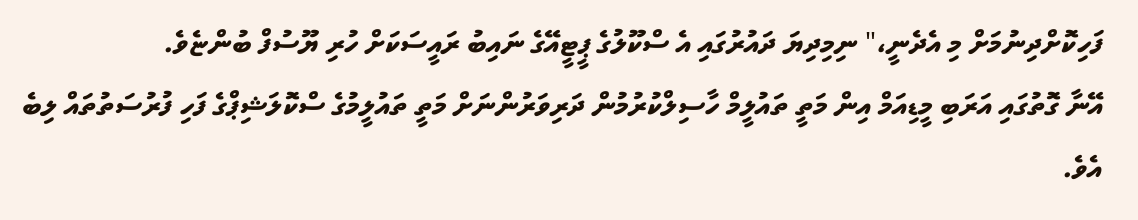ފަހިކޮށްދިނުމަށް މި އެދެނީ،" ނިމިދިޔަ ދައުރުގައި އެ ސްކޫލުގެ ޕީޓީއޭގެ ނައިބު ރައީސަކަށް ހުރި ޔޫސުފް ބުންޏެވެ.
އޭނާ ގޮތުގައި އަރަބި މީޑިއަމް އިން މަތީ ތައުލީމް ހާސިލްކުރުމުން ދަރިވަރުންނަށް މަތީ ތައުލީމުގެ ސްކޮލަޝިޕްގެ ފަހި ފުރުސަތުތައް ލިބެ އެވެ.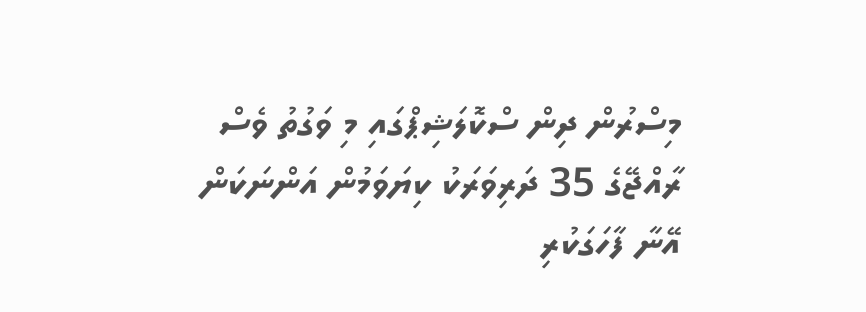މިސްރުން ދިން ސްކޮލަޝިޕްގައި މި ވަގުތު ވެސް ރާއްޖޭގެ 35 ދަރިވަރަކު ކިޔަވަމުން އަންނަކަން އޭނާ ފާހަގަކުރި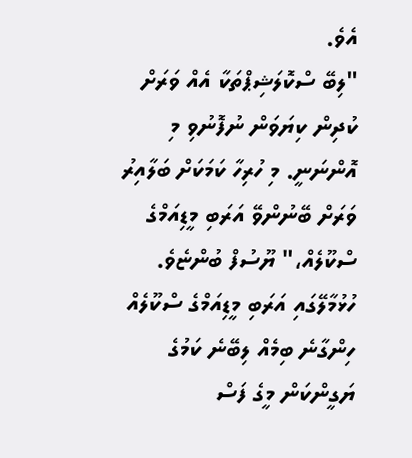އެވެ.
"ލިބޭ ސްކޮލަޝިޕްތަކާ އެއް ވަރަށް ކުދިން ކިޔަވަން ނުފޮނުވި މި އޮންނަނީ. މި ހުރިހާ ކަމަކަށް ބަލާއިރު ވަރަށް ބޭނުންވޭ އަރަބި މީޑިއަމްގެ ސްކޫލެއް،" ޔޫސުފް ބުންޏެވެ.
ހުޅުމާލޭގައި އަރަބި މީޑިއަމްގެ ސްކޫލެއް ހިންގާނެ ބިމެއް ލިބޭނެ ކަމުގެ ޔަގީންކަން މީގެ ފަސް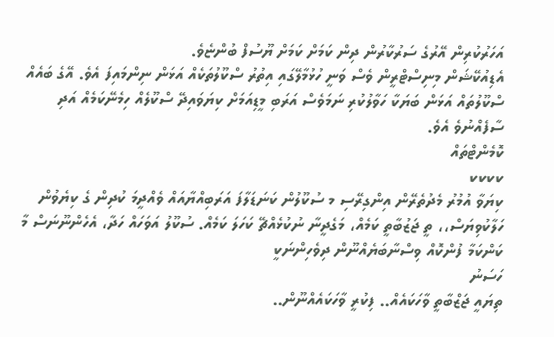އަހަރުކުރިން އޭރުގެ ސަރުކާރުން ދިން ކަމަށް ކަމަށް ޔޫސުފް ބުންޏެވެ.
އެޑިއުކޭޝަން މިނިސްޓްރީން ވެސް ވަނީ ހުޅުމާލޭގައި އިތުރު ސްކޫލުތަކެއް އަޅަން ނިންމައިފަ އެވެ. އޭގެ ބައެއް ސްކޫލުތައް އަޅަން ބަޔަކާ ހަވާލުކުރި ނަމަވެސް އަރަބި މީޑިއަމަށް ކިޔަވައިދޭ ސްކޫލެއް ހިމެނޭކަމެއް އަދި ސާފެއްނުވެ އެވެ.
ކޮމެންޓްތައް
ކކކކ
ކިޔަވާ އުމުރު މެދުތެރޭން އިންގިރޭސި މ ސުކޫލުން ކަނަޑަލާފަ އަރަބިއްޔާއައް ވެއްދީމަ ކުދިން ގެ ކިޔެވުން ހަލާކުވިޔަސް،، ތީ ޖަޒުބާތީ ކަމެއް، މަގެދީނާ ނުކުޅެއްޗޭ ކަހަލަ ކަމެއް. ސުކޫލު އަވަހައް ހަދާ، އެހެންނޫނަސް މާ ކަންކަމާ ފުންކޮއް ވިސްނާބަޔެއްނޫން ދިވެހިންނަކީ
ހަސަނު
ތިޔައީ ޖަޒްބާތީ ވާހަކައެއް.. ފިކުރީ ވާހަކައެއްނޫން..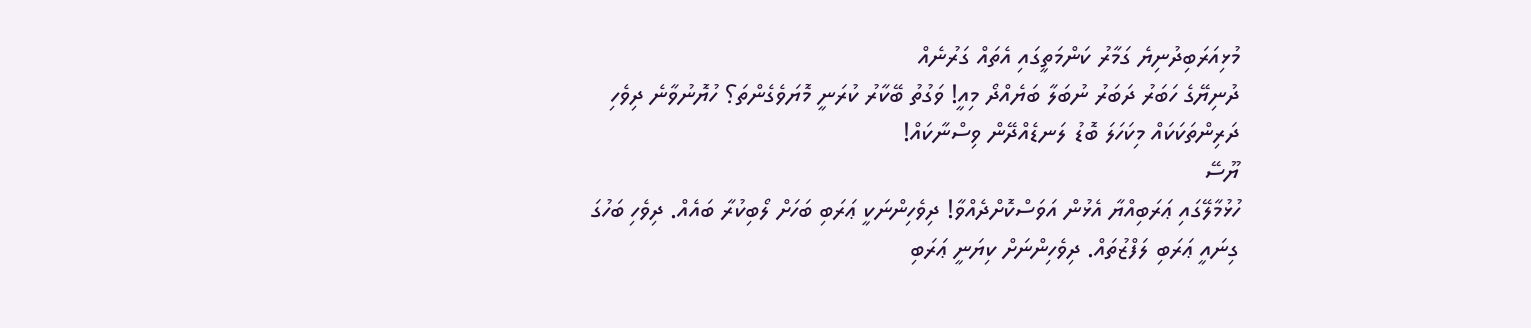މުޅިއަރަބިދުނިޔެ ގަމާރު ކަންމަތީގައި އެތައް ގަރުނެއް
ދުނިޔޭގެ ހަބަރު ދަބަރު ނުބަލާ ބަޔެއްދޯ މިއީ! ވަގުތު ބޭކާރު ކުރަނީ މޮޔަވެގެންތަ؟ ހުޔޮނުވާނެ ދިވެހި ދަރިންތަކަކައް މިކަހަލަ ބޮޑު ލަނޑެއްދޭން ވިސްނާކައް!
ޔޫސޭ
ހުޅުމާލޭގައި ޢަރަބިއްޔާ އެޅުން އަވަސްކޮށްދެއްވާ! ދިވެހިންނަކީ ޢަރަބި ބަހަށް ލޯބިކުރާ ބައެއް. ދިވެހި ބަހުގަ ގިނައީ ޢަރަބި ލަފްޒުތައް. ދިވެހިންނަށް ކިޔަނީ ޢަރަބި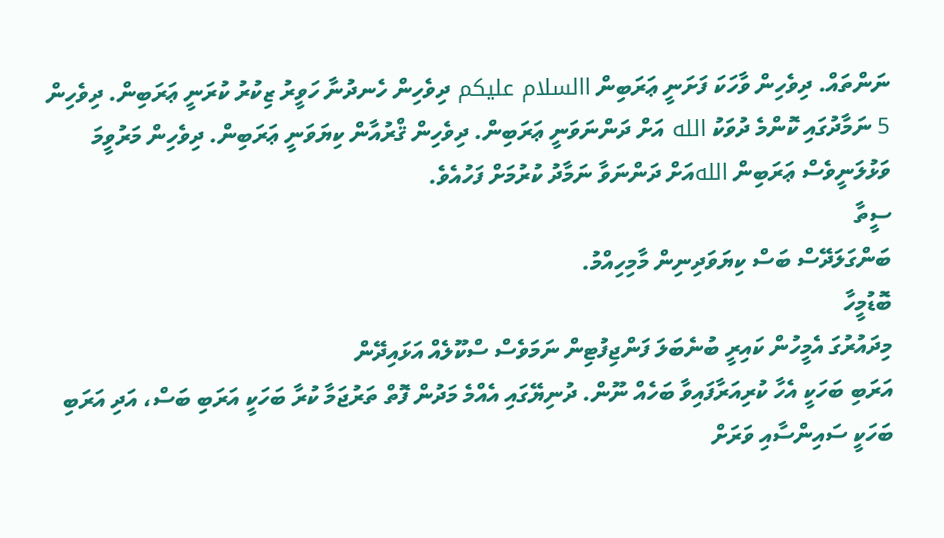ނަންތައް. ދިވެހިން ވާހަކަ ފަށަނީ ޢަރަބިން االسلام عليكم ދިވެހިން ހެނދުނާ ހަވީރު ޒިކުރު ކުރަނީ ޢަރަބިން. ދިވެހިން 5 ނަމާދުގައި ކޮންމެ ދުވަކު الله އަށް ދަންނަވަނީ ޢަރަބިން. ދިވެހިން ޤްރުއާން ކިޔަވަނީ ޢަރަބިން. ދިވެހިން މަރުވީމަ ވަޅުލަނީވެސް ޢަރަބިން اللهއަށް ދަންނަވާ ނަމާދު ކުރުމަށް ފަހުއެވެ.
ސީތާ
ބަންގަލަދޭސް ބަސް ކިޔަވަދިނިން މާމިހިއްމު.
ބޮޑުމީހާ
މިދައުރުގަ އެމީހުން ކައިރީ ބުނެބަލަ ފަންޖިފުޓިން ނަމަވެސް ސްކޫލެއް އަޅައިދޭން
އަރަބި ބަހަކީ އެހާ ކުރިއަރާފައިވާ ބަހެއް ނޫން. ދުނިޔޭގައި އެއްމެ މަދުން ފޮތް ތަރުޖަމާ ކުރާ ބަހަކީ އަރަބި ބަސް، އަދި އަރަބި ބަހަކީ ސައިންސާއި ވަރަށް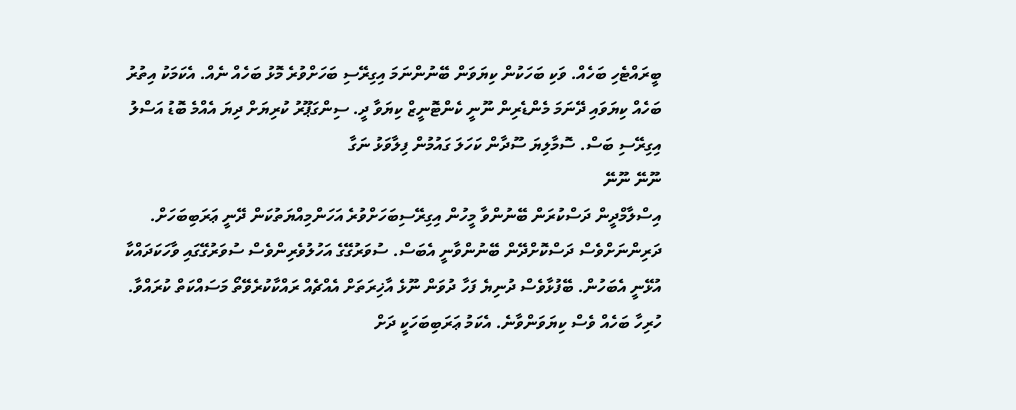ބީރައްޓެހި ބަހެއް. ވަކި ބަހަކުން ކިޔަވަން ބޭނުންނަމަ އިގިރޭސި ބަހަށްވުރެ މޮޅު ބަހެއް ނެއް. އެކަމަކު އިތުރު ބަހެއް ކިޔަވައި ދޭނަމަ މެންޑެރިން ނޫނީ ކެންޓޮނީޒް ކިޔަވާ ދީ. ސިންގަޕޫރު ކުރިޔަށް ދިޔަ އެއްމެ ބޮޑު އަސްލު އިގިރޭސި ބަސް. ސޮމާލިޔަ ސޫދާން ކަހަލަ ގައުމުން ފިލާވަޅު ނަގާ
ނޫނޭ ނޫނޭ
އިސްލާމްދީން ދަސްކުރަން ބޭނުންވާ މީހުން އިގިރޭސިބަހަށްވުރެ އަހަންމިއްޔަތުކަން ދޭނީ ޢަރަބިބަހަށް. ދަރިންނަށްވެސް ދަސްކޮށްދޭން ބޭނުންވާނީ އެބަސް. ސުވަރުގޭގެ އަހުލުވެރިންވެސް ސުވަރުގޭގައި ވާހަކަދައްކާ އުޅޭނީ އެބަހުން. ބޭފުޅާވެސް ދުނިޔެ ފަހާ ދުވަން ނޫޅެ އާޚިރަތަށް އެއްޗެއް ރައްކާކުރެވޭތޯ މަސައްކަތް ކުރައްވާ. ހުރިހާ ބަހެއް ވެސް ކިޔަވަންވާނެ. އެކަމު ޢަރަބިބަހަކީ ދަށް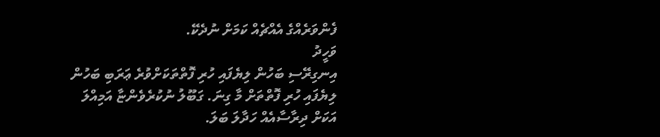ފެންވަރެއްގެ އެއްޗެއް ކަމަށް ނުދެކޭ.
ވަހީދު
އިނގިރޭސި ބަހުން ލިޔެފައި ހުރި ފޮތްތަކަށްވުރެ ޢަރަބި ބަހުން ލިޔެފައި ހުރި ފޮތްތަށް މާ ގިނަ. ގަބޫލު ނުކުރެވެންޏާ އަމިއްލަ އަކަށް ދިރާސާއެއް ހަދާލަ ބަލަ.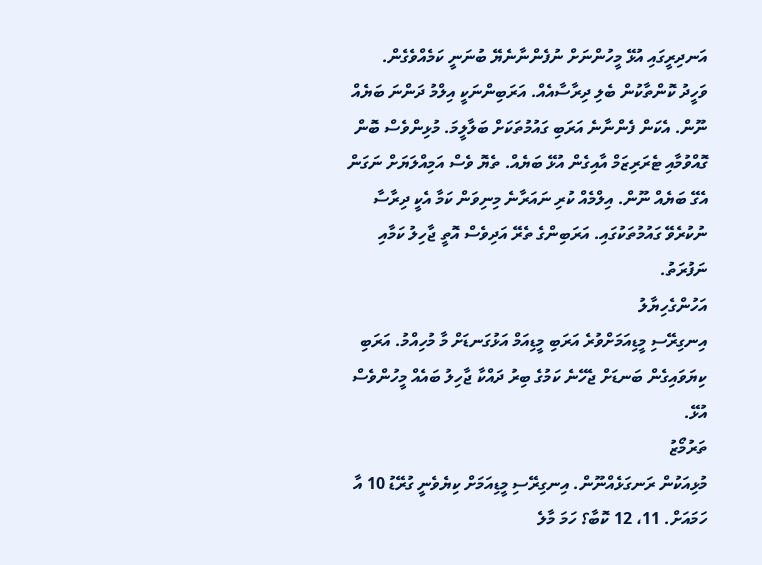އަނދިރީގައި އުޅޭ މީހުންނަށް ނުފެންނާނެޔޭ ބުނަނީ ކަމެއްވެގެން.
ވަހީދު ކޮންތާކުން ބެލި ދިރާސާއެއް. އަރަބިންނަކީ އިލްމު ދަންނަ ބަޔެއް ނޫން. އެކަން ފެންނާނެ އަރަބި ގައުމުތަކަށް ބަލާލީމަ. މުޅިންވެސް ބޮން ގޮއްވުމާއި ޓެރަރިޒަމް އާއިގެން އުޅޭ ބަޔެއް. ތެޔޮ ވެސް އަމިއްލަޔަށް ނަގަން އެގޭ ބަޔެއް ނޫން. އިލްމެއް ކުރި ނައަރާނެ މިނިވަން ކަމާ އެކީ ދިރާސާ ނުކުރެވޭ ގައުމުތަކުގައި. އަރަބިންގެ ތެރޭ އަދިވެސް އޮތީ ޖާހިލު ކަމާއި ނަފުރަތު.
އަހުންގެހިޔާލު
އިނގިރޭސި މީޑިއަމަށްވުރެ އަރަބި މީޑިއަމް އަޅުގަނޑަށް މާ މުހިއްމު. އަރަބި ކިޔަވައިގެން ބަނޑަށް ޖެހޭނެ ކަމުގެ ބިރު ދައްކާ ޖާހިލު ބައެއް މީހުންވެސް އުޅޭ.
ތަރުމޯޒު
މުޅިއަކުން ރަނގަޅެއްނޫން. އިނގިރޭސި މީޑިއަމަށް ކިޔެވެނީ ގުރޭޑު 10 އާ ހަމައަށް. 11، 12 ކޮބާ؟ ހަމަ މާލެ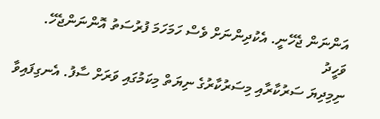އަންނަން ޖެހޭނީ. އެކުދިންނަށް ވެސް ހަމަހަމަ ފުރުސަތު އޮންނަންޖެހޭ.
ވަހީދު
ނިމިދިޔަ ސަރުކާރާއި މިސަރުކާރުގެ ނިޔަތް މިކަމުގައި ވަރަށް ސާފު. އެނގިފައިވާ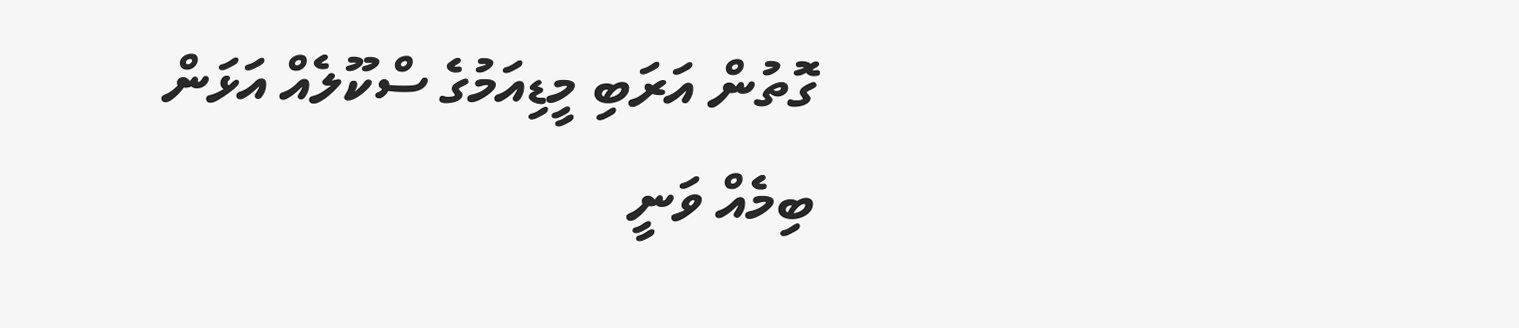ގޮތުން އަރަބި މީޑިއަމުގެ ސްކޫލެއް އަޅަން ބިމެއް ވަނީ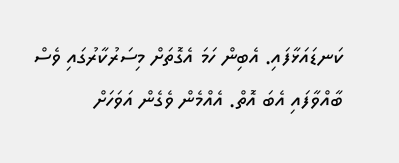ކަނޑައަޅާފައި. އެބިން ހަމަ އެގޮތަށް މިސަރުކާރުގައި ވެސް ބާއްވާފައި އެބަ އޮތް. އެއްމެން ވެގެން އަވަހަށް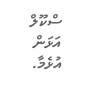ސްކޫލް އަޅަން އުޅެމާ.